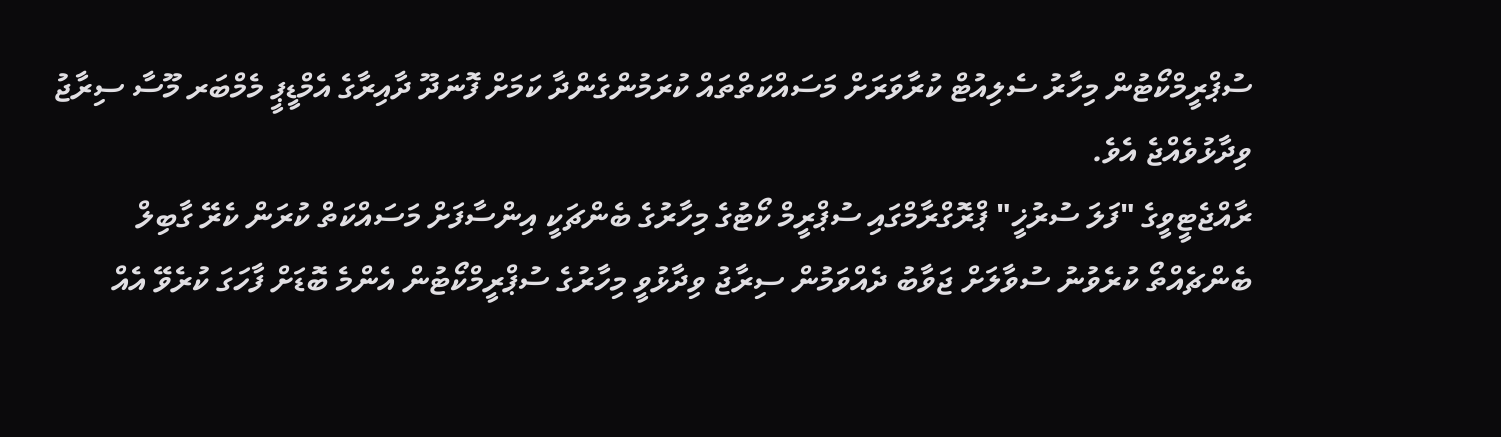ސުޕްރީމްކޯޓުން މިހާރު ސެލިއުޓް ކުރާވަރަށް މަސައްކަތްތައް ކުރަމުންގެންދާ ކަމަށް ފޮނަދޫ ދާއިރާގެ އެމްޑީޕީ މެމްބަރ މޫސާ ސިރާޖު ވިދާޅުވެއްޖެ އެވެ.
ރާއްޖެޓީވީގެ "ފަލަ ސުރުޚީ" ޕްރޮގްރާމްގައި ސުޕްރީމް ކޯޓުގެ މިހާރުގެ ބެންޗަކީ އިންސާފަށް މަސައްކަތް ކުރަން ކެރޭ ގާބިލް ބެންޗެއްތޯ ކުރެވުނު ސުވާލަށް ޖަވާބު ދެއްވަމުން ސިރާޖު ވިދާޅުވީ މިހާރުގެ ސުޕްރީމްކޯޓުން އެންމެ ބޮޑަށް ފާހަގަ ކުރެވޭ އެއް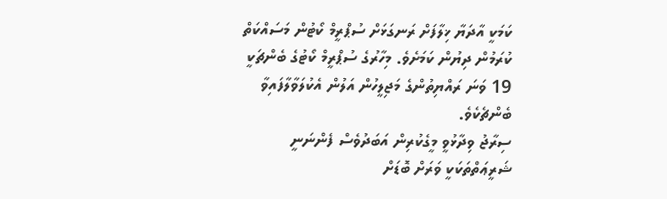ކަމަކީ އާދަޔާ ޚިލާފަށް ރަނގަޅަށް ސުޕްރީމް ކޯޓުން މަސައްކަތް ކުރަމުން ދިޔުން ކަމަށެވެ. މިހާރުގެ ސުޕްރީމް ކޯޓުގެ ބެންޗަކީ 19 ވަނަ ރައްޔިތުންގެ މަޖިލީހުން އަލުން އެކުލަވާލާފައިވާ ބެންޗެކެވެ.
ސިރާޖު ވިދާޅުވީ މީގެކުރިން އަބަދުވެސް ފެންނަނީ ޝަރީޢަތްތަކަކީ ވަރަށް ބޮޑަށް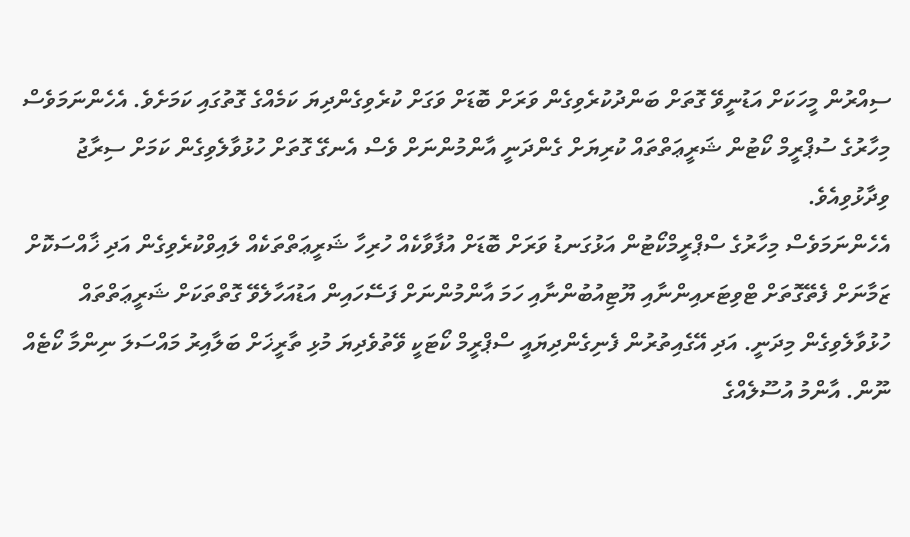ސިއްރުން މީހަކަށް އަޑުނީވޭ ގޮތަށް ބަންދުކުރެވިގެން ވަރަށް ބޮޑަށް ވަގަށް ކުރެވިގެންދިޔަ ކަމެއްގެ ގޮތުގައި ކަމަށެވެ. އެހެންނަމަވެސް މިހާރުގެ ސުޕްރީމް ކޯޓުން ޝަރީޢަތްތައް ކުރިޔަށް ގެންދަނީ އާންމުންނަށް ވެސް އެނގޭ ގޮތަށް ހުޅުވާލެވިގެން ކަމަށް ސިރާޖު ވިދާޅުވިއެވެ.
އެހެންނަމަވެސް މިހާރުގެ ސްޕްރީމްކޯޓުން އަޅުގަނޑު ވަރަށް ބޮޑަށް އުފާވާކެއް ހުރިހާ ޝަރީޢަތްތަކެއް ލައިވްކުރެވިގެން އަދި ޚާއްސަކޮށް ޒަމާނަށް ފެތޭގޮތަށް ޓްވިޓަރއިންނާއި ޔޫޓިއުބުންނާއި ހަމަ އާންމުންނަށް ފަސޭހައިން އަޑުއަހާލެވޭ ގޮތްތަކަށް ޝަރީޢަތްތައް ހުޅުވާލެވިގެން މިދަނީ. އަދި އޭގެއިތުރުން ފެނިގެންދިޔައީ ސްޕްރީމް ކޯޓަކީ ވޭތުވެދިޔަ މުޅި ތާރީޚަށް ބަލާއިރު މައްސަލަ ނިންމާ ކޯޓެއް ނޫން. އާންމު އުސޫލެއްގެ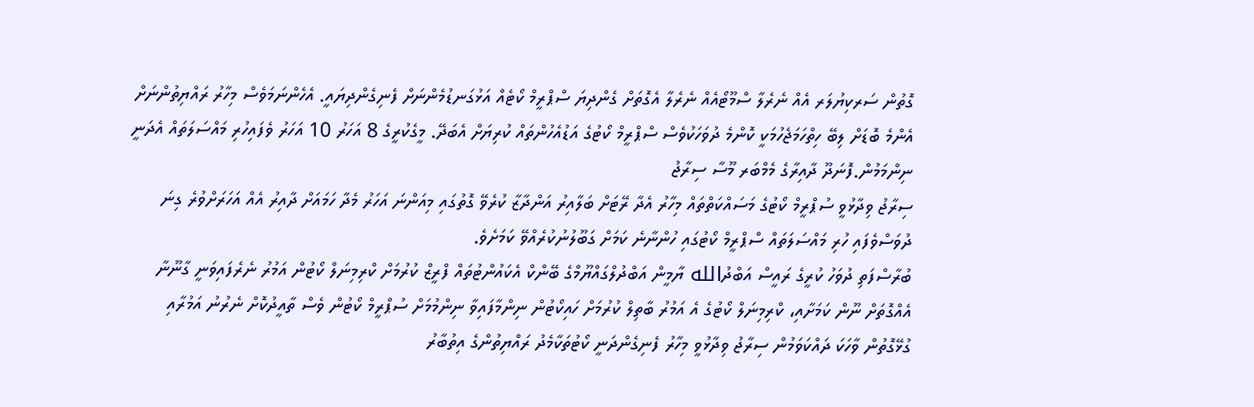ގޮތުން ސަރކިޔުލަރ އެއް ނެރެލާ ސްމޫޓޯއެއް ނެރެލާ އެގޮތަށް ގެންދިޔަ ސްޕްރީމް ކޯޓެއް އަޅުގަނޑުމެންނަށް ފެނިގެންދިޔައީ. އެހެންނަމަވެސް މިހާރު ރައްޔިތުންނަށް އެންމެ ބޮޑަށް ލިބޭ ހިތްހަމަޖެހުމަކީ ކޮންމެ ދުވަހަކުވެސް ސްޕްރީމް ކޯޓުގެ އަޑުއެހުންތައް ކުރިޔަށް އެބަދޭ. މީގެކުރީގެ 8 އަހަރު 10 އަހަރު ވެފައިހުރި މައްސަލަތައް އެދަނީ ނިންމަމުން.ފޮނަދޫ ދާއިރާގެ މެމްބަރ މޫސާ ސިރާޖު
ސިރާޖު ވިދާޅުވީ ސުޕްރީމް ކޯޓުގެ މަސައްކަތްތައް މިހާރު އެދާ ރޭޓަށް ބަލާއިރު އަންދާޒާ ކުރެވޭ ގޮތުގައި މިއަންނަ އަހަރު މެދާ ހަމައަށް ދާއިރު އެއް އަހަރަށްވުރެ ގިނަ ދުވަސްވެފައި ހުރި މައްސަލަތައް ސްޕްރީމް ކޯޓުގައި ހުންނާނެ ކަމަށް ގަބޫލުނުކުރެއްވޭ ކަމަށެވެ.
ބުރާސްފަތި ދުވަހު ކުރީގެ ރައީސް އަބްދުالله ޔާމީން އަބްދުލްގައްޔޫމްގެ ބޭންކް އެކައުންޓުތައް ފްރީޒް ކުރުމަށް ކްރިމިނަލް ކޯޓުން އަމުރު ނެރެފައިވަނީ ގާނޫނާ އެއްގޮތަށް ނޫން ކަމަށާއި، ކްރިމިނަލް ކޯޓުގެ އެ އަމުރު ބާތިލް ކުރުމަށް ހައިކޯޓުން ނިންމާފައިވާ ނިންމުމަށް ސުޕްރީމް ކޯޓުން ވެސް ތާއީދުކޮށް ނެރުނު އަމުރާއި ގުޅޭގޮތުން ވާހަކަ ދައްކަވަމުން ސިރާޖު ވިދާޅުވީ މިހާރު ފެނިގެންދަނީ ކޯޓުތަކާމެދު ރައްޔިތުންގެ އިތުބާރު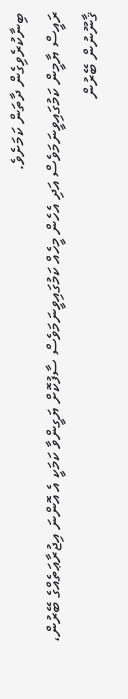ބިނާކުރެވިގެން ދާތަން ކަމަށެވެ.
ރައީސް ޔާމީން ކަމުގައިވީނަމަވެސް އަދި އެހެން މީހެއް ކަމުގައިވީނަމަވެސް ސާފުކޮށް ޔަގީންވާ ކަމަކީ އެ އޮންނަ އިޖުރާޢަތެއްގެ ބޭރުން، ޤާނޫނުން ބޭރުން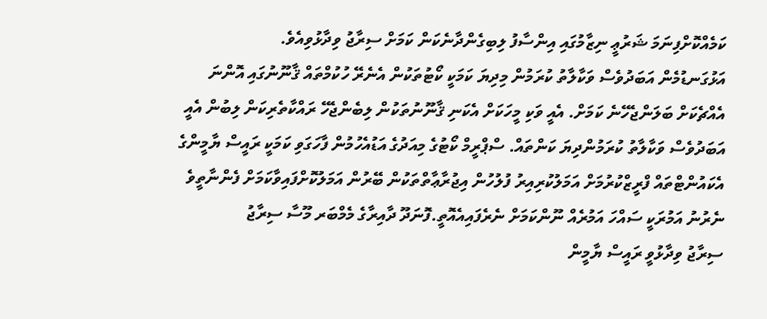ކަމެއްކޮށްފިނަމަ ޝަރުޢީ ނިޒާމުގައި އިންސާފު ލިބިގެންދާނެކަން ކަމަށް ސިރާޖު ވިދާޅުވިއެވެ.
އަޅުގަނޑުމެން އަބަދުވެސް ވަކާލާތު ކުރަމުން މިދިޔަ ކަމަކީ ކޯޓުތަކުން އެނެރޭ ހުކުމްތައް ޤާނޫނުގައި އޮންނަ އެއްޗެކަށް ބަލަންޖެހޭނެ ކަމަށް. އެއީ ވަކި މީހަކަށް އެކަނި ޤާނޫނުތަކުން ލިބެންޖެހޭ ރައްކާތެރިކަން ލިބުން އެއީ އަބަދުވެސް ވަކާލާތު ކުރަމުންދިޔަ ކަންތައް. ސްޕްރީމް ކޯޓުގެ މިއަދުގެ އަޑުއެހުމުން ފާހަގަވި ކަމަކީ ރައީސް ޔާމީންގެ އެކައުންޓްތައް ފްރީޒްކުރުމަށް އަމަލުކުރިއިރު ފުލުހުން އިޖުރާޢާތްތަކުން ބޭރުން އަމަލުކޮށްފައިވާކަމަށް ފެންނާތީވެ ނެރުނު އަމުރަކީ ސައްހަ އަމުރެއް ނޫންކަމަށް ނެރެފައިއެއޮތީ.ފޮނަދޫ ދާއިރާގެ މެމްބަރ މޫސާ ސިރާޖު
ސިރާޖު ވިދާޅުވީ ރައީސް ޔާމީން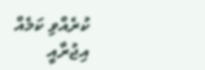ކުރެއްވި ކަމެއް އިޖުރާއީ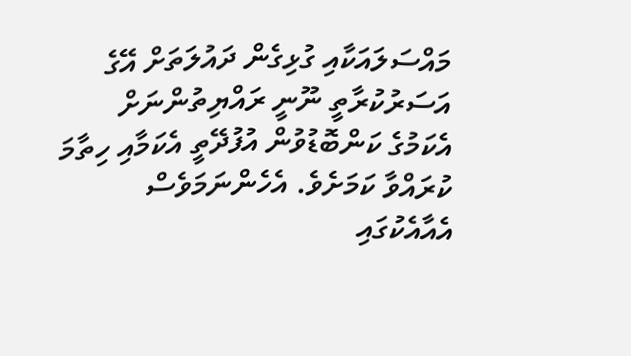މައްސަލައަކާއި ގުޅިގެން ދައުލަތަށް އޭގެ އަސަރުކުރާތީ ނޫނީ ރައްޔިތުންނަށް އެކަމުގެ ކަންބޮޑުވުން އުފުދޭތީ އެކަމާއި ހިތާމަ ކުރައްވާ ކަމަށެވެ. އެހެންނަމަވެސް އެއާއެކުގައި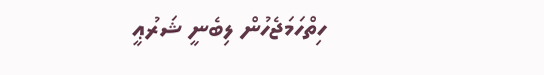ހިތްހަމަޖެހުން ލިބެނީ ޝަރުޢީ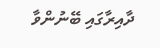ދާއިރާގައި ބޭނުންވާ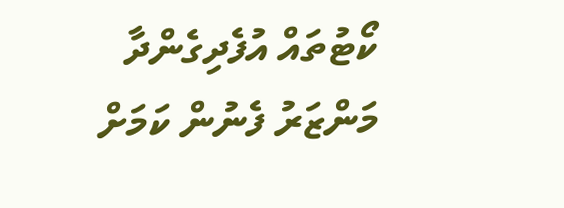ކޯޓުތައް އުފެދިގެންދާ މަންޒަރު ފެނުން ކަމަށް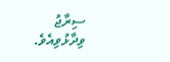ސިރާޖު ވިދާޅުވިއެވެ.